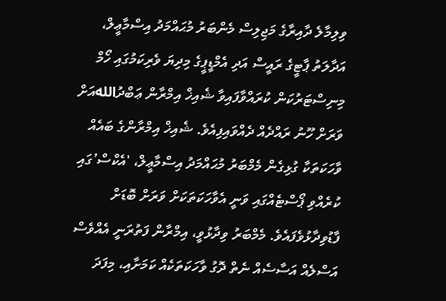ވިލިމާލެ ދާއިރާގެ މަޖިލިސް މެންބަރު މުޙައްމަދު އިސްމާޢީލް، އަދާލަތު ޕާޓީގެ ރައީސް އަދި އެމްޑީޕީގެ މިދިޔަ ވެރިކަމުގައި ހޯމް މިނިސްޓަރުކަން ކުރައްވާފައިވާ ޝެއިޚް އިމްރާން ޢަބްދުاللهއަށް ވަރަށް ހޫނު ރައްދެއް ދެއްވައިފިއެވެ. ޝެއިޚް އިމްރާންގެ ބައެއް ވާހަކަތަކާ ގުޅިގެން މެމްބަރު މުޙައްމަދު އިސްމާޢީލް، 'އެކްސް’ގައި ކުރެއްވި ޕޯސްޓެއްގައި ވަނީ އެވާހަކަތަކަށް ވަރަށް ބޮޑަށް ފާޑުވިދާޅުވެފައެވެ. މެމްބަރު ވިދާޅުވީ، އިމްރާން ފަތުރަނީ އެއްވެސް އަސްލެއް އަސާސެއް ނެތް ދޮގު ވާހަކަތަކެއް ކަމަށާއި، މިފަދަ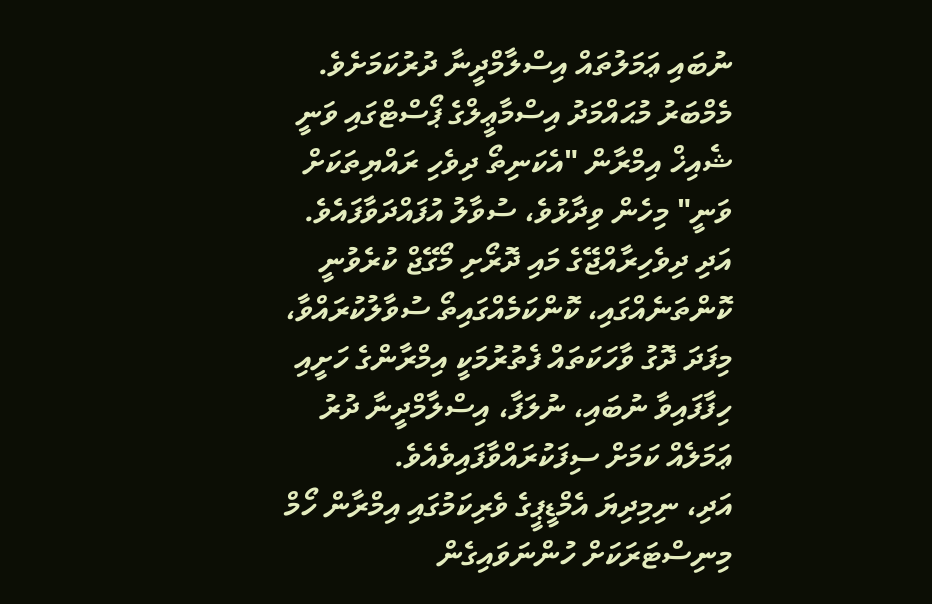ނުބައި ޢަމަލުތައް އިސްލާމްދީނާ ދުރުކަމަށެވެ.
މެމްބަރު މުޙައްމަދު އިސްމާޢީލްގެ ޕޯސްޓްގައި ވަނީ ޝެއިޚް އިމްރާން "އެކަނިތޯ ދިވެހި ރައްޔިތަކަށް ވަނީ" މިހެން ވިދާޅުވެ، ސުވާލު އުފައްދަވާފައެވެ. އަދި ދިވެހިރާއްޖޭގެ މައި ދޮރޯށި މޯގޭޖް ކުރެވުނީ ކޮންތަނެއްގައި، ކޮންކަމެއްގައިތޯ ސުވާލުކުރައްވާ، މިފަދަ ދޮގު ވާހަކަތައް ފެތުރުމަކީ އިމްރާންގެ ހަށީއި ހިފާފައިވާ ނުބައި، ނުލަފާ، އިސްލާމްދީނާ ދުރު ޢަމަލެއް ކަމަށް ސިފަކުރައްވާފައިވެއެވެ.
އަދި، ނިމިދިޔަ އެމްޑީޕީގެ ވެރިކަމުގައި އިމްރާން ހޯމް މިނިސްޓަރަކަށް ހުންނަވައިގެން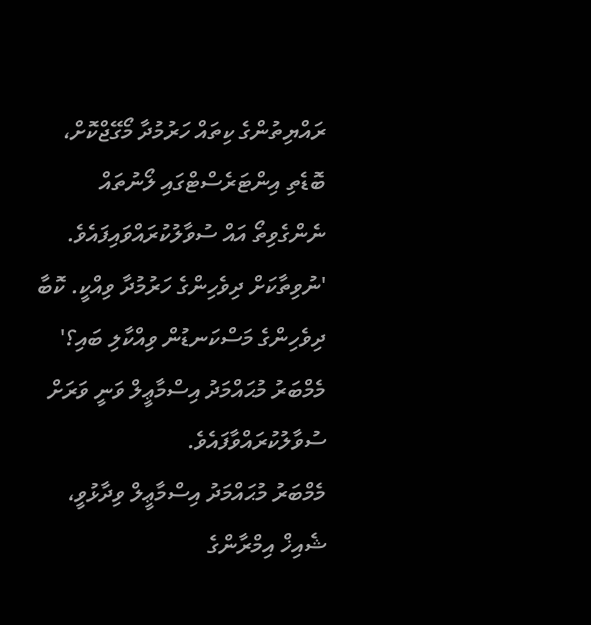ރައްޔިތުންގެ ކިތައް ހަރުމުދާ މޯގޭޖްކޮށް، ބޮޑެތި އިންޓަރެސްޓްގައި ލޯނުތައް ނެންގެވިތޯ އައް ސުވާލުކުރައްވައިފައެވެ. 'ނުވިތާކަށް ދިވެހިންގެ ހަރުމުދާ ވިއްކީ. ކޮބާ ދިވެހިންގެ މަސްކަނޑުން ވިއްކާލި ބައި؟' މެމްބަރު މުޙައްމަދު އިސްމާޢީލް ވަނީ ވަރަށް ސުވާލުކުރައްވާފައެވެ.
މެމްބަރު މުޙައްމަދު އިސްމާޢީލް ވިދާޅުވީ، ޝެއިޚް އިމްރާންގެ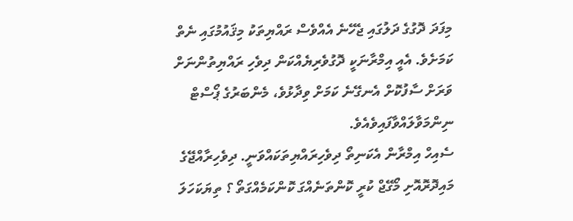މިފަދަ ދޮގުގެ ދަލުގައި ޖެހޭނެ އެއްވެސް ރައްޔިތަކު މިޤައުމުގައި ނެތް ކަމަށެވެ. އެއީ އިމްރާނަކީ ދޮގުވެރިޔެއްކަން ދިވެހި ރައްޔިތުންނަށް ވަރަށް ސާފުކޮށް އެނގޭނެ ކަމަށް ވިދާޅުވެ، މެންބަރުގެ ޕޯސްޓް ނިންމަވާލައްވާފައިވެއެވެ.
ސެއިހް އިމްރާން އެކަނިތޯ ދިވެހިރައްޔިތަކައްވަނީ. ދިވެހިރާއްޖޭގެ މައިދޮރޮއޮށި މޯގޭޖް ކުރީ ކޮންތަނެއްގަ ކޮންކަމެއްގަތޯ ؟ ތިޔަކަހަލަ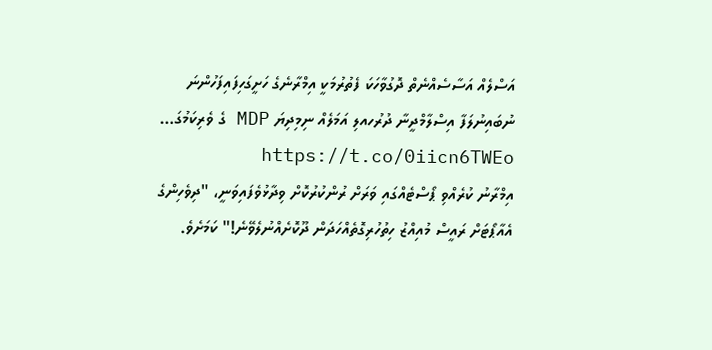އަސްލެއް އަސާސެއްނެތް ދޮގުވާހަކަ ފެތުރުމަކީ އިމްރާނެގެ ހަށީގަހިފައިފަހުންނަ ނުބައިނުލަފާ އިސްލާމްދީނާ ދުރުހއލި އަމަލެއް ނިމިދިޔަ MDP ގެ ވެރިކަމުގަ… https://t.co/0iicn6TWEo
އިމްރާނު ކުރެއްވި ޕޯސްޓެއްގައި ވަރަށް ރުންކުރުކޮށް ވިދާޅުވެފައިވަނީ، "ދިވެހިންގެ އެއާޕޯޓަށް ރައީސް މުއިއްޒު ހިތުހުރިގޮތެއްހަދަން ދޫކޮށެއްނުލެވޭނެ!" ކަމަށެވެ.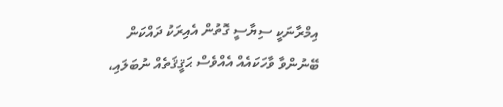އިމްރާނަކީ ސިޔާސީ ގޮތުން އެއިރަކު ދައްކަން ބޭނުންވާ ވާހަކައެއް އެއްވެސް ޙަޤީޤަތެއް ނުބަލައި،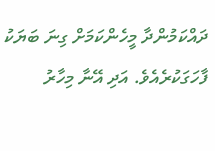ދައްކަމުންދާ މީހެންކަމަށް ގިނަ ބަޔަކު ފާހަގަކުރެއެވެ. އަދި އޭނާ މިހާރު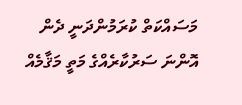މަސައްކަތް ކުރަމުންދަނީ ދެން އޮންނަ ސަރުކާރެއްގެ މަތީ މަޤާމެއް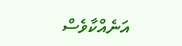އަނެއްކާވެސް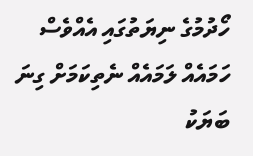ހޯދުމުގެ ނިޔަތުގައި އެއްވެސް ހަމައެއް ލަމައެއް ނެތިކަމަށް ގިނަ ބަޔަކު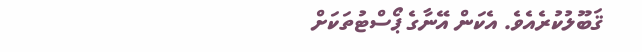ޤަބޫލުކުރެއެވެ. އެކަން އޭނާގެ ޕޯސްޓުތަކަށް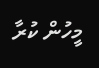މީހުން ކުރާ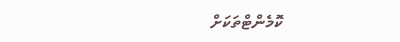ކޮމެންޓްތަކަށް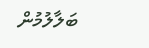ބަލާލުމުން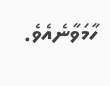ހާމަވާނެއެވެ.